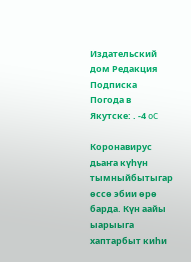Издательский дом Редакция Подписка
Погода в Якутске: . -4 oC

Коронавирус дьаҥа күһүн тымныйбытыгар өссө эбии өрө барда. Күн аайы ыарыыга хаптарбыт киһи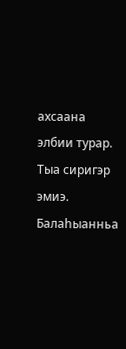ахсаана элбии турар. Тыа сиригэр эмиэ. Балаһыанньа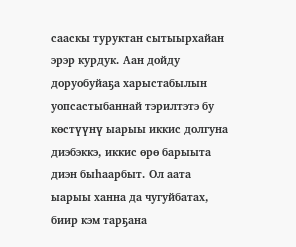сааскы туруктан сытыырхайан эрэр курдук. Аан дойду доруобуйаҕа харыстабылын уопсастыбаннай тэрилтэтэ бу көстүүнү ыарыы иккис долгуна диэбэккэ, иккис өрө барыыта диэн быһаарбыт. Ол аата ыарыы ханна да чугуйбатах, биир кэм тарҕана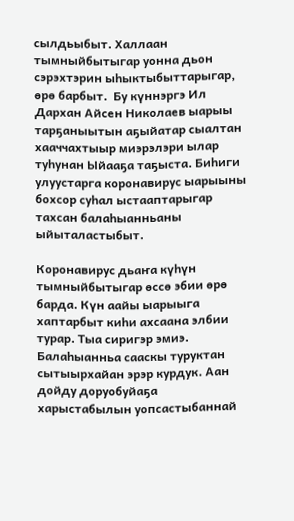сылдьыбыт. Халлаан тымныйбытыгар уонна дьон сэрэхтэрин ыһыктыбыттарыгар, өрө барбыт.  Бу күннэргэ Ил Дархан Айсен Николаев ыарыы тарҕаныытын аҕыйатар сыалтан хааччахтыыр миэрэлэри ылар туһунан Ыйааҕа таҕыста. Биһиги улуустарга коронавирус ыарыыны бохсор суһал ыстааптарыгар тахсан балаһыанньаны ыйыталастыбыт.

Коронавирус дьаҥа күһүн тымныйбытыгар өссө эбии өрө барда. Күн аайы ыарыыга хаптарбыт киһи ахсаана элбии турар. Тыа сиригэр эмиэ. Балаһыанньа сааскы туруктан сытыырхайан эрэр курдук. Аан дойду доруобуйаҕа харыстабылын уопсастыбаннай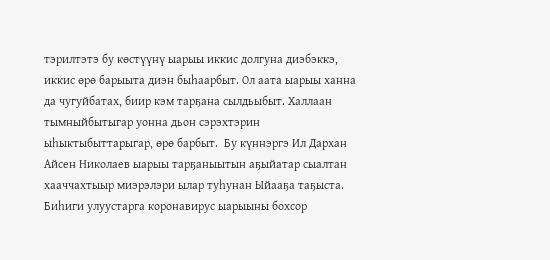тэрилтэтэ бу көстүүнү ыарыы иккис долгуна диэбэккэ, иккис өрө барыыта диэн быһаарбыт. Ол аата ыарыы ханна да чугуйбатах, биир кэм тарҕана сылдьыбыт. Халлаан тымныйбытыгар уонна дьон сэрэхтэрин ыһыктыбыттарыгар, өрө барбыт.  Бу күннэргэ Ил Дархан Айсен Николаев ыарыы тарҕаныытын аҕыйатар сыалтан хааччахтыыр миэрэлэри ылар туһунан Ыйааҕа таҕыста. Биһиги улуустарга коронавирус ыарыыны бохсор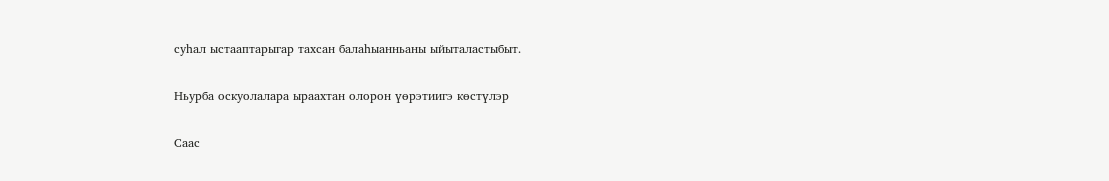суһал ыстааптарыгар тахсан балаһыанньаны ыйыталастыбыт.

Ньурба оскуолалара ыраахтан олорон үөрэтиигэ көстүлэр

Саас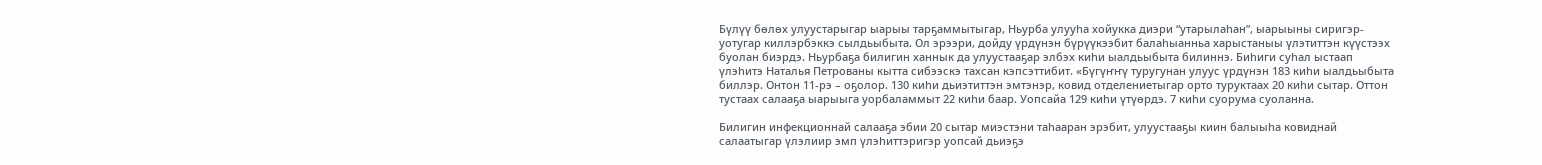Бүлүү бөлөх улуустарыгар ыарыы тарҕаммытыгар, Ньурба улууһа хойукка диэри “утарылаһан”, ыарыыны сиригэр-уотугар киллэрбэккэ сылдьыбыта. Ол эрээри, дойду үрдүнэн бүрүүкээбит балаһыанньа харыстаныы үлэтиттэн күүстээх буолан биэрдэ. Ньурбаҕа билигин ханнык да улуустааҕар элбэх киһи ыалдьыбыта билиннэ. Биһиги суһал ыстаап үлэһитэ Наталья Петрованы кытта сибээскэ тахсан кэпсэттибит. «Бүгүҥҥү туругунан улуус үрдүнэн 183 киһи ыалдьыбыта биллэр. Онтон 11-рэ – оҕолор. 130 киһи дьиэтиттэн эмтэнэр, ковид отделениетыгар орто туруктаах 20 киһи сытар. Оттон тустаах салааҕа ыарыыга уорбаламмыт 22 киһи баар. Уопсайа 129 киһи үтүөрдэ. 7 киһи суорума суоланна.

Билигин инфекционнай салааҕа эбии 20 сытар миэстэни таһааран эрэбит, улуустааҕы киин балыыһа ковиднай салаатыгар үлэлиир эмп үлэһиттэригэр уопсай дьиэҕэ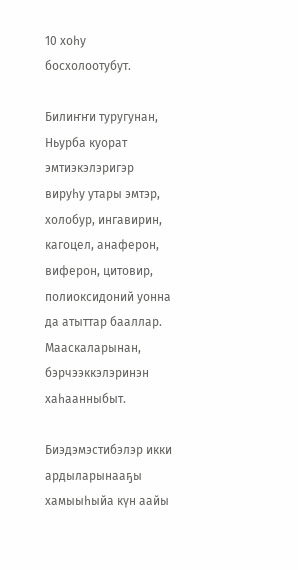10 хоһу босхолоотубут.

Билиҥҥи туругунан, Ньурба куорат эмтиэкэлэригэр вируһу утары эмтэр, холобур, ингавирин, кагоцел, анаферон, виферон, цитовир, полиоксидоний уонна да атыттар бааллар. Мааскаларынан, бэрчээккэлэринэн хаһаанныбыт.

Биэдэмэстибэлэр икки ардыларынааҕы хамыыһыйа күн аайы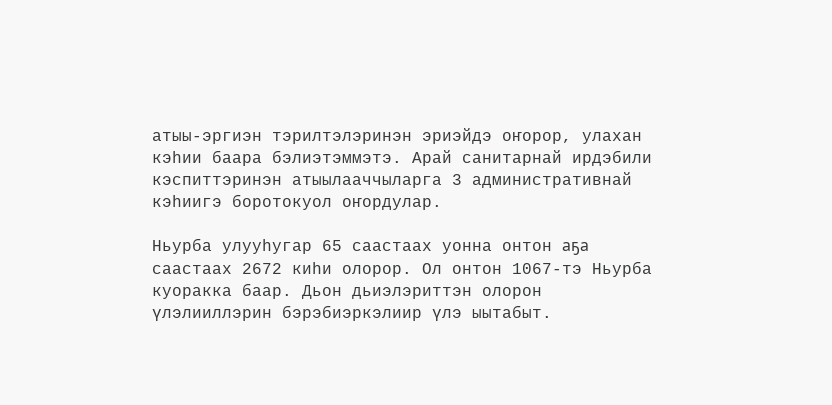атыы-эргиэн тэрилтэлэринэн эриэйдэ оҥорор, улахан кэһии баара бэлиэтэммэтэ. Арай санитарнай ирдэбили кэспиттэринэн атыылааччыларга 3 административнай кэһиигэ боротокуол оҥордулар.

Ньурба улууһугар 65 саастаах уонна онтон аҕа саастаах 2672 киһи олорор. Ол онтон 1067-тэ Ньурба куоракка баар. Дьон дьиэлэриттэн олорон үлэлииллэрин бэрэбиэркэлиир үлэ ыытабыт.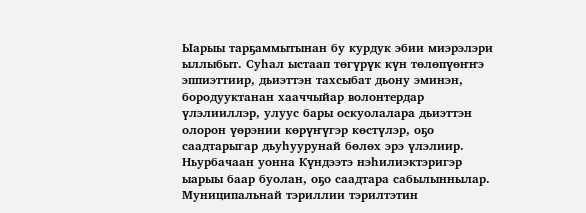Ыарыы тарҕаммытынан бу курдук эбии миэрэлэри ыллыбыт. Суһал ыстаап төгүрүк күн төлөпүөҥҥэ эппиэттиир, дьиэттэн тахсыбат дьону эминэн, бородууктанан хааччыйар волонтердар үлэлииллэр, улуус бары оскуолалара дьиэттэн олорон үөрэнии көрүҥүгэр көстүлэр, оҕо саадтарыгар дьуһуурунай бөлөх эрэ үлэлиир. Ньурбачаан уонна Күндээтэ нэһилиэктэригэр ыарыы баар буолан, оҕо саадтара сабылыннылар.  Муниципальнай тэриллии тэрилтэтин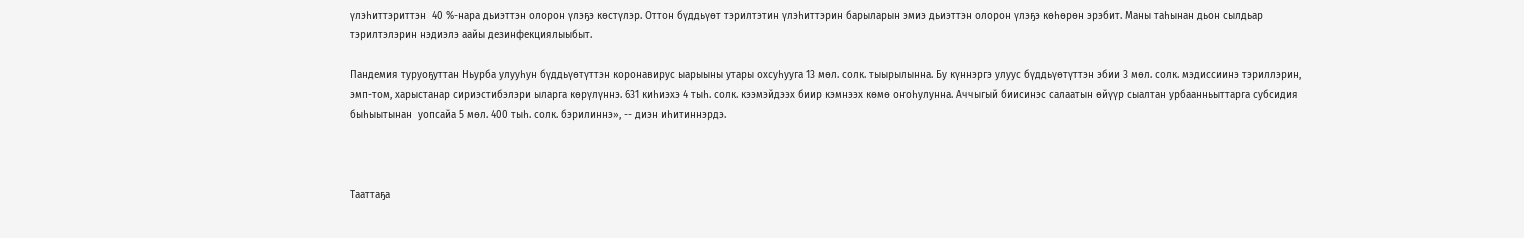үлэһиттэриттэн  40 %-нара дьиэттэн олорон үлэҕэ көстүлэр. Оттон бүддьүөт тэрилтэтин үлэһиттэрин барыларын эмиэ дьиэттэн олорон үлэҕэ көһөрөн эрэбит. Маны таһынан дьон сылдьар тэрилтэлэрин нэдиэлэ аайы дезинфекциялыыбыт.

Пандемия туруоҕуттан Ньурба улууһун бүддьүөтүттэн коронавирус ыарыыны утары охсуһууга 13 мөл. солк. тыырылынна. Бу күннэргэ улуус бүддьүөтүттэн эбии 3 мөл. солк. мэдиссиинэ тэриллэрин, эмп-том, харыстанар сириэстибэлэри ыларга көрүлүннэ. 631 киһиэхэ 4 тыһ. солк. кээмэйдээх биир кэмнээх көмө оҥоһулунна. Аччыгый биисинэс салаатын өйүүр сыалтан урбаанньыттарга субсидия быһыытынан  уопсайа 5 мөл. 400 тыһ. солк. бэрилиннэ», -- диэн иһитиннэрдэ.



Тааттаҕа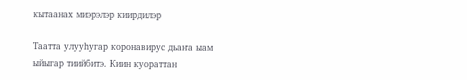кытаанах миэрэлэр киирдилэр

Таатта улууһугар коронавирус дьаҥа ыам ыйыгар тиийбитэ. Киин куораттан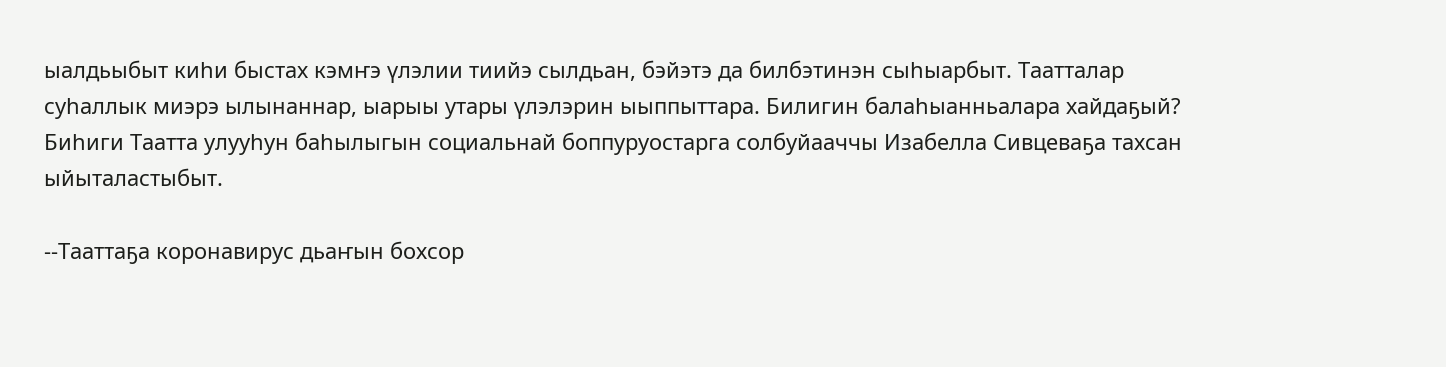ыалдьыбыт киһи быстах кэмҥэ үлэлии тиийэ сылдьан, бэйэтэ да билбэтинэн сыһыарбыт. Таатталар суһаллык миэрэ ылынаннар, ыарыы утары үлэлэрин ыыппыттара. Билигин балаһыанньалара хайдаҕый? Биһиги Таатта улууһун баһылыгын социальнай боппуруостарга солбуйааччы Изабелла Сивцеваҕа тахсан ыйыталастыбыт.

--Тааттаҕа коронавирус дьаҥын бохсор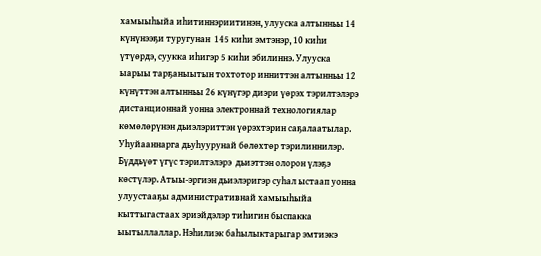хамыыһыйа иһитиннэриитинэн, улууска алтынньы 14 күнүнээҕи туругунан  145 киһи эмтэнэр, 10 киһи үтүөрдэ, суукка иһигэр 5 киһи эбилиннэ. Улууска ыарыы тарҕаныытын тохтотор инниттэн алтынньы 12 күнүттэн алтынньы 26 күнүгэр диэри үөрэх тэрилтэлэрэ дистанционнай уонна электроннай технологиялар көмөлөрүнэн дьиэлэриттэн үөрэхтэрин саҕалаатылар.  Уһуйааннарга дьуһуурунай бөлөхтөр тэрилиннилэр. Бүддьүөт үгүс тэрилтэлэрэ  дьиэттэн олорон үлэҕэ көстүлэр. Атыы-эргиэн дьиэлэригэр суһал ыстаап уонна улуустааҕы административнай хамыыһыйа кыттыгастаах эриэйдэлэр тиһигин быспакка ыытыллаллар. Нэһилиэк баһылыктарыгар эмтиэкэ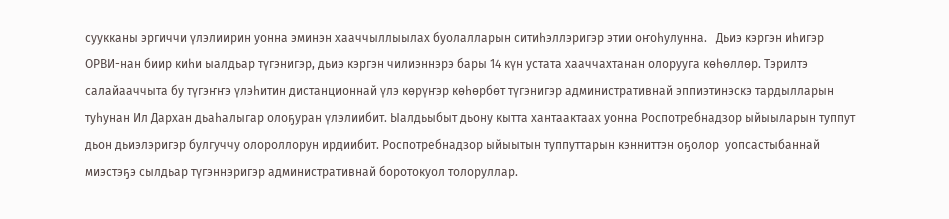суукканы эргиччи үлэлиирин уонна эминэн хааччыллыылах буолалларын ситиһэллэригэр этии оҥоһулунна.   Дьиэ кэргэн иһигэр ОРВИ-нан биир киһи ыалдьар түгэнигэр, дьиэ кэргэн чилиэннэрэ бары 14 күн устата хааччахтанан олорууга көһөллөр. Тэрилтэ салайааччыта бу түгэҥҥэ үлэһитин дистанционнай үлэ көрүҥэр көһөрбөт түгэнигэр административнай эппиэтинэскэ тардылларын туһунан Ил Дархан дьаһалыгар олоҕуран үлэлиибит. Ыалдьыбыт дьону кытта хантаактаах уонна Роспотребнадзор ыйыыларын туппут дьон дьиэлэригэр булгуччу олороллорун ирдиибит. Роспотребнадзор ыйыытын туппуттарын кэнниттэн оҕолор  уопсастыбаннай миэстэҕэ сылдьар түгэннэригэр административнай боротокуол толоруллар.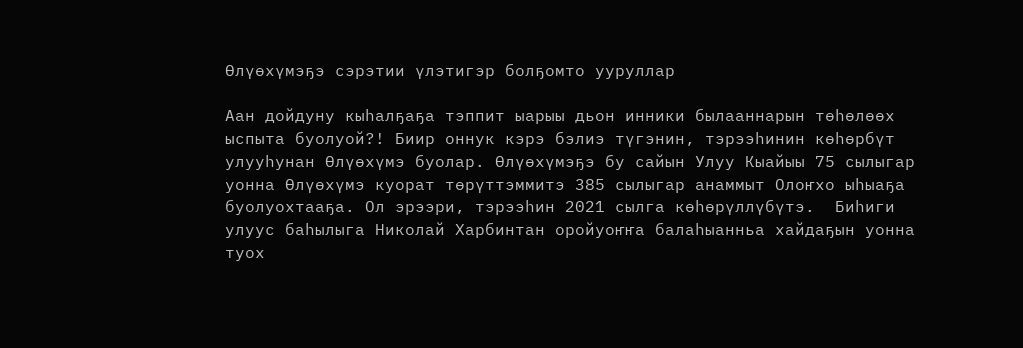Өлүөхүмэҕэ сэрэтии үлэтигэр болҕомто ууруллар

Аан дойдуну кыһалҕаҕа тэппит ыарыы дьон инники былааннарын төһөлөөх ыспыта буолуой?! Биир оннук кэрэ бэлиэ түгэнин, тэрээһинин көһөрбүт улууһунан Өлүөхүмэ буолар. Өлүөхүмэҕэ бу сайын Улуу Кыайыы 75 сылыгар уонна Өлүөхүмэ куорат төрүттэммитэ 385 сылыгар анаммыт Олоҥхо ыһыаҕа буолуохтааҕа. Ол эрээри, тэрээһин 2021 сылга көһөрүллүбүтэ.  Биһиги улуус баһылыга Николай Харбинтан оройуоҥҥа балаһыанньа хайдаҕын уонна туох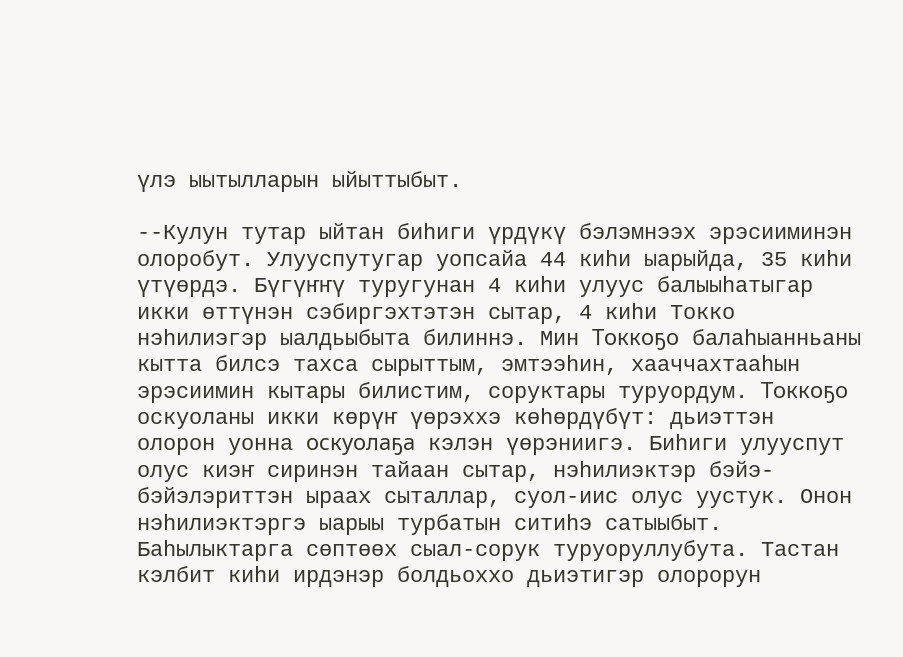үлэ ыытылларын ыйыттыбыт.

--Кулун тутар ыйтан биһиги үрдүкү бэлэмнээх эрэсииминэн олоробут. Улууспутугар уопсайа 44 киһи ыарыйда, 35 киһи үтүөрдэ. Бүгүҥҥү туругунан 4 киһи улуус балыыһатыгар икки өттүнэн сэбиргэхтэтэн сытар, 4 киһи Токко нэһилиэгэр ыалдьыбыта билиннэ. Мин Токкоҕо балаһыанньаны кытта билсэ тахса сырыттым, эмтээһин, хааччахтааһын эрэсиимин кытары билистим, соруктары туруордум. Токкоҕо оскуоланы икки көрүҥ үөрэххэ көһөрдүбүт: дьиэттэн олорон уонна оскуолаҕа кэлэн үөрэниигэ. Биһиги улууспут олус киэҥ сиринэн тайаан сытар, нэһилиэктэр бэйэ-бэйэлэриттэн ыраах сыталлар, суол-иис олус уустук. Онон нэһилиэктэргэ ыарыы турбатын ситиһэ сатыыбыт. Баһылыктарга сөптөөх сыал-сорук туруоруллубута. Тастан кэлбит киһи ирдэнэр болдьоххо дьиэтигэр олорорун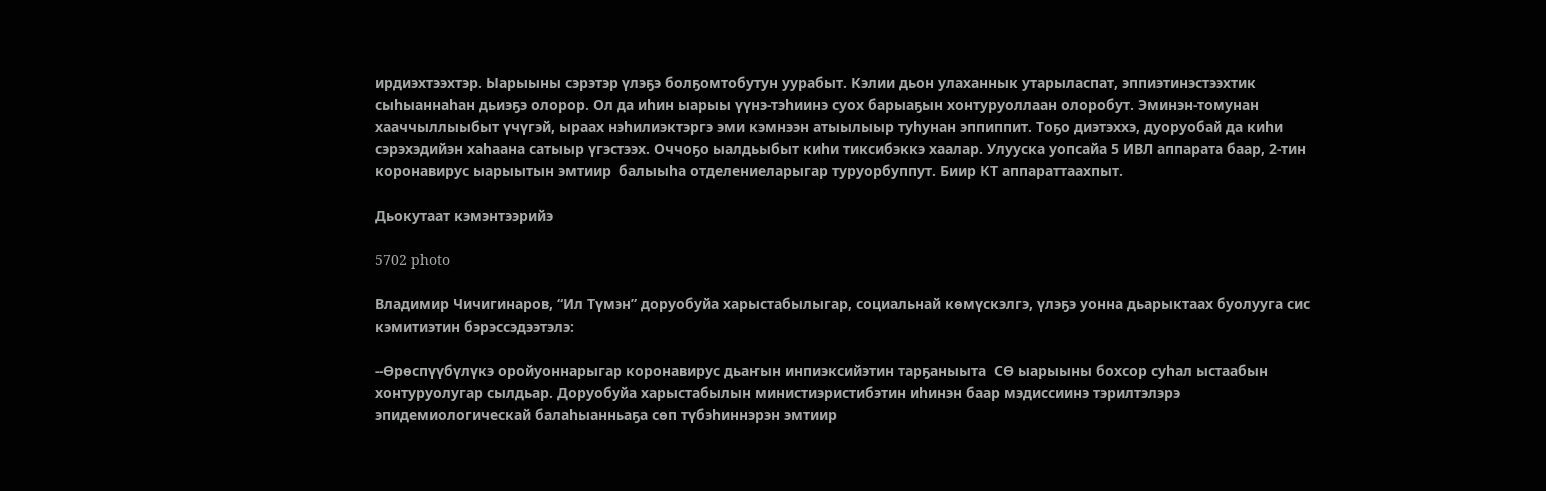ирдиэхтээхтэр. Ыарыыны сэрэтэр үлэҕэ болҕомтобутун уурабыт. Кэлии дьон улаханнык утарыласпат, эппиэтинэстээхтик сыһыаннаһан дьиэҕэ олорор. Ол да иһин ыарыы үүнэ-тэһиинэ суох барыаҕын хонтуруоллаан олоробут. Эминэн-томунан хааччыллыыбыт үчүгэй, ыраах нэһилиэктэргэ эми кэмнээн атыылыыр туһунан эппиппит. Тоҕо диэтэххэ, дуоруобай да киһи сэрэхэдийэн хаһаана сатыыр үгэстээх. Оччоҕо ыалдьыбыт киһи тиксибэккэ хаалар. Улууска уопсайа 5 ИВЛ аппарата баар, 2-тин   коронавирус ыарыытын эмтиир  балыыһа отделениеларыгар туруорбуппут. Биир КТ аппараттаахпыт.

Дьокутаат кэмэнтээрийэ

5702 photo

Владимир Чичигинаров, “Ил Түмэн” доруобуйа харыстабылыгар, социальнай көмүскэлгэ, үлэҕэ уонна дьарыктаах буолууга сис кэмитиэтин бэрэссэдээтэлэ:

--Өрөспүүбүлүкэ оройуоннарыгар коронавирус дьаҥын инпиэксийэтин тарҕаныыта  СӨ ыарыыны бохсор суһал ыстаабын хонтуруолугар сылдьар. Доруобуйа харыстабылын министиэристибэтин иһинэн баар мэдиссиинэ тэрилтэлэрэ эпидемиологическай балаһыанньаҕа сөп түбэһиннэрэн эмтиир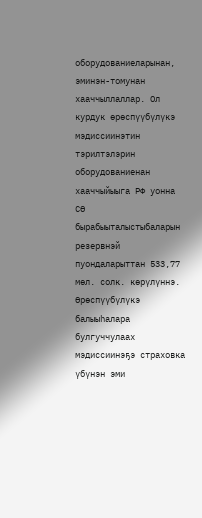оборудованиеларынан, эминэн-томунан хааччыллаллар. Ол курдук өрөспүүбүлүкэ мэдиссиинэтин тэрилтэлэрин оборудованиенан  хааччыйыыга РФ уонна СӨ бырабыыталыстыбаларын резервнэй пуондаларыттан 533,77 мөл. солк. көрүлүннэ. Өрөспүүбүлүкэ балыыһалара булгуччулаах мэдиссиинэҕэ страховка үбүнэн эми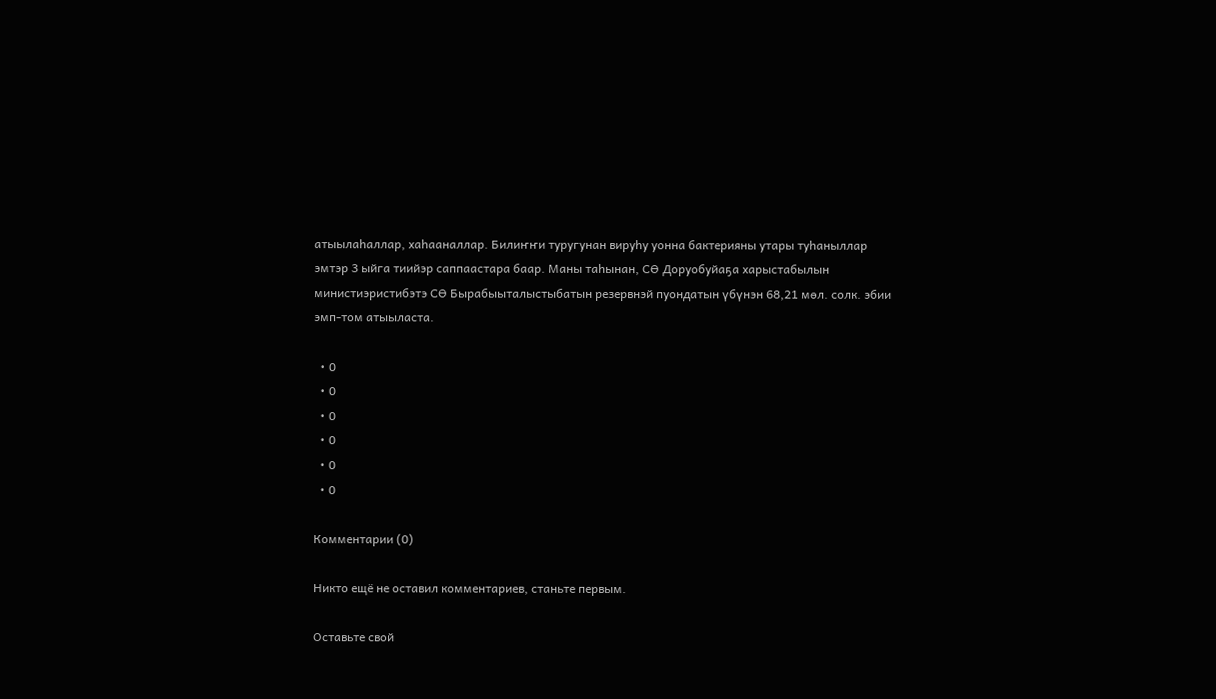атыылаһаллар, хаһааналлар. Билиҥҥи туругунан вируһу уонна бактерияны утары туһаныллар эмтэр 3 ыйга тиийэр саппаастара баар. Маны таһынан, СӨ Доруобуйаҕа харыстабылын министиэристибэтэ СӨ Бырабыыталыстыбатын резервнэй пуондатын үбүнэн 68,21 мөл. солк. эбии эмп-том атыыласта.

  • 0
  • 0
  • 0
  • 0
  • 0
  • 0

Комментарии (0)

Никто ещё не оставил комментариев, станьте первым.

Оставьте свой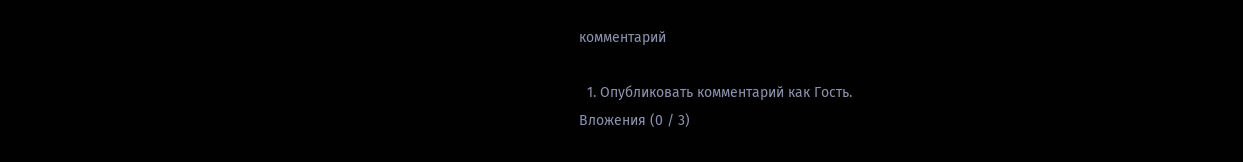комментарий

  1. Опубликовать комментарий как Гость.
Вложения (0 / 3)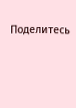Поделитесь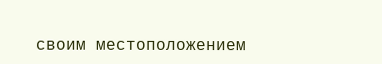своим местоположением